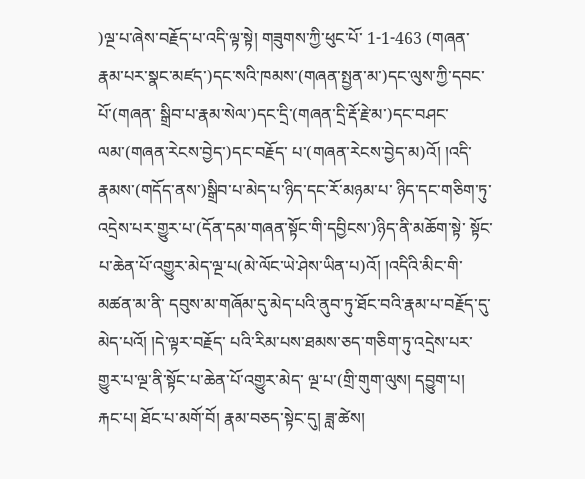)ལྔ་པ་ཞེས་བརྗོད་པ་འདི་ལྟ་སྟེ། གཟུགས་ཀྱི་ཕུང་པོ་ 1-1-463 (གཞན་རྣམ་པར་སྣང་མཛད་)དང་སའི་ཁམས་(གཞན་སྤྱན་མ་)དང་ལུས་ཀྱི་དབང་པོ་(གཞན་ སྒྲིབ་པ་རྣམ་སེལ་)དང་དྲི་(གཞན་དྲི་རྡོ་རྗེ་མ་)དང་བཤང་ལམ་(གཞན་རེངས་བྱེད་)དང་བརྗོད་ པ་(གཞན་རེངས་བྱེད་མ)འོ། །འདི་རྣམས་(གདོད་ནས་)སྒྲིབ་པ་མེད་པ་ཉིད་དང་རོ་མཉམ་པ་ ཉིད་དང་གཅིག་ཏུ་འདྲེས་པར་གྱུར་པ་(དོན་དམ་གཞན་སྟོང་གི་དབྱིངས་)ཉིད་ནི་མཆོག་སྟེ་ སྟོང་པ་ཆེན་པོ་འགྱུར་མེད་ལྔ་པ(མེ་ལོང་ཡེ་ཤེས་ཡིན་པ)འོ། །འདིའི་མིང་གི་མཚན་མ་ནི་ དབུས་མ་གཞོམ་དུ་མེད་པའི་ནུབ་ཏུ་ཐོང་བའི་རྣམ་པ་བརྗོད་དུ་མེད་པའོ། །དེ་ལྟར་བརྗོད་ པའི་རིམ་པས་ཐམས་ཅད་གཅིག་ཏུ་འདྲེས་པར་གྱུར་པ་ལྔ་ནི་སྟོང་པ་ཆེན་པོ་འགྱུར་མེད་ ལྔ་པ་(གྲི་གུག་ལུས། དབྱུག་པ། རྐང་པ། ཐོང་པ་མགོ་བོ། རྣམ་བཅད་སྟེང་དུ། ཟླ་ཚེས།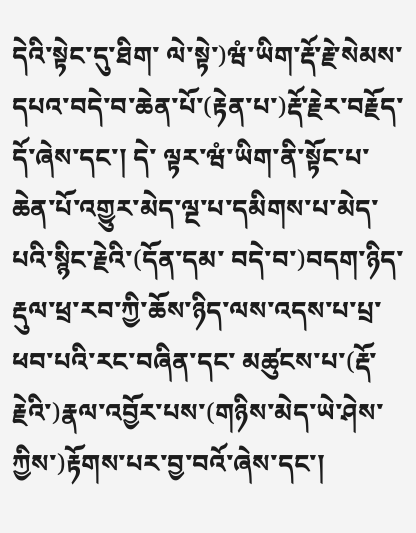དེའི་སྟེང་དུ་ཐིག་ ལེ་སྟེ་)ཝཾ་ཡིག་རྡོ་རྗེ་སེམས་དཔའ་བདེ་བ་ཆེན་པོ་(རྟེན་པ་)རྡོ་རྗེར་བརྗོད་དོ་ཞེས་དང་། དེ་ ལྟར་ཝཾ་ཡིག་ནི་སྟོང་པ་ཆེན་པོ་འགྱུར་མེད་ལྔ་པ་དམིགས་པ་མེད་པའི་སྙིང་རྗེའི་(དོན་དམ་ བདེ་བ་)བདག་ཉིད་རྡུལ་ཕྲ་རབ་ཀྱི་ཆོས་ཉིད་ལས་འདས་པ་པྲ་ཕབ་པའི་རང་བཞིན་དང་ མཚུངས་པ་(རྡོ་རྗེའི་)རྣལ་འབྱོར་པས་(གཉིས་མེད་ཡེ་ཤེས་ཀྱིས་)རྟོགས་པར་བྱ་བའོ་ཞེས་དང་།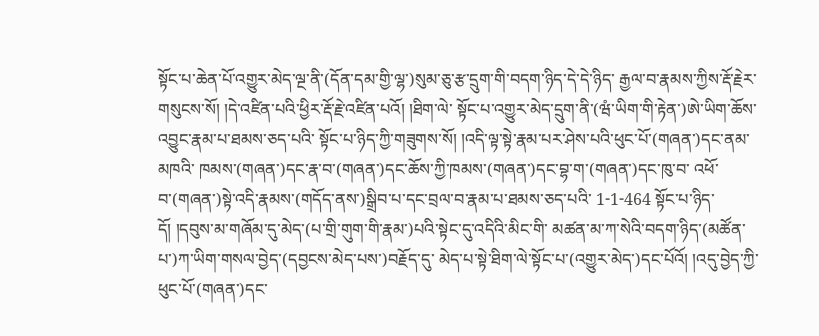སྟོང་པ་ཆེན་པོ་འགྱུར་མེད་ལྔ་ནི་(དོན་དམ་གྱི་ལྷ་)སུམ་ཅུ་རྩ་དྲུག་གི་བདག་ཉིད་དེ་དེ་ཉིད་ རྒྱལ་བ་རྣམས་ཀྱིས་རྡོ་རྗེར་གསུངས་སོ། །དེ་འཛིན་པའི་ཕྱིར་རྡོ་རྗེ་འཛིན་པའོ། །ཐིག་ལེ་ སྟོང་པ་འགྱུར་མེད་དྲུག་ནི་(ཝཾ་ཡིག་གི་རྟེན་)ཨེ་ཡིག་ཆོས་འབྱུང་རྣམ་པ་ཐམས་ཅད་པའི་ སྟོང་པ་ཉིད་ཀྱི་གཟུགས་སོ། །འདི་ལྟ་སྟེ་རྣམ་པར་ཤེས་པའི་ཕུང་པོ་(གཞན་)དང་ནམ་མཁའི་ ཁམས་(གཞན་)དང་རྣ་བ་(གཞན་)དང་ཆོས་ཀྱི་ཁམས་(གཞན་)དང་བྷ་ག་(གཞན་)དང་ཁུ་བ་ འཕོ་བ་(གཞན་)སྟེ་འདི་རྣམས་(གདོད་ནས་)སྒྲིབ་པ་དང་བྲལ་བ་རྣམ་པ་ཐམས་ཅད་པའི་ 1-1-464 སྟོང་པ་ཉིད་དོ། །དབུས་མ་གཞོམ་དུ་མེད་(པ་གྲི་གུག་གི་རྣམ་)པའི་སྟེང་དུ་འདིའི་མིང་གི་ མཚན་མ་ཀ་སེའི་བདག་ཉིད་(མཚོན་པ་)ཀ་ཡིག་གསལ་བྱེད་(དབྱངས་མེད་པས་)བརྗོད་དུ་ མེད་པ་སྟེ་ཐིག་ལེ་སྟོང་པ་(འགྱུར་མེད་)དང་པོའོ། །འདུ་བྱེད་ཀྱི་ཕུང་པོ་(གཞན་)དང་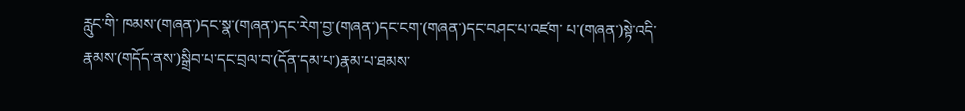རླུང་གི་ ཁམས་(གཞན་)དང་སྣ་(གཞན་)དང་རེག་བྱ་(གཞན་)དང་ངག་(གཞན་)དང་བཤང་པ་འཛག་ པ་(གཞན་)སྟེ་འདི་རྣམས་(གདོད་ནས་)སྒྲིབ་པ་དང་བྲལ་བ་(དོན་དམ་པ་)རྣམ་པ་ཐམས་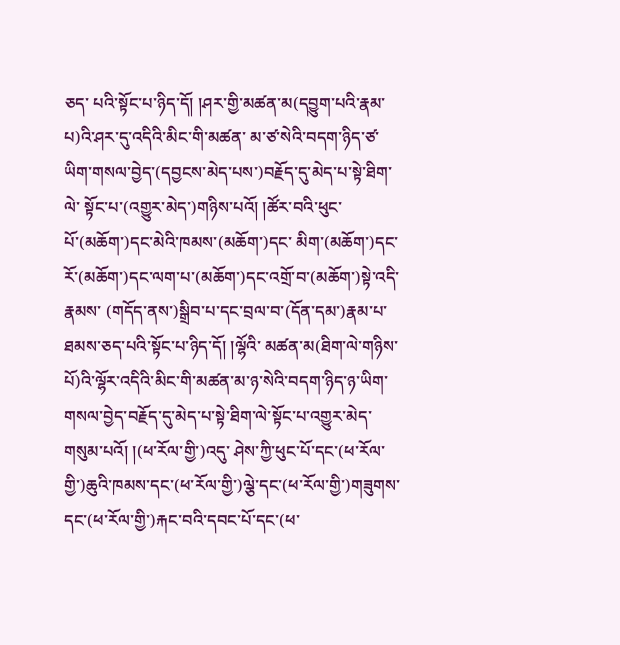ཅད་ པའི་སྟོང་པ་ཉིད་དོ། །ཤར་གྱི་མཚན་མ(དབྱུག་པའི་རྣམ་པ)འི་ཤར་དུ་འདིའི་མིང་གི་མཚན་ མ་ཙ་སེའི་བདག་ཉིད་ཙ་ཡིག་གསལ་བྱེད་(དབྱངས་མེད་པས་)བརྗོད་དུ་མེད་པ་སྟེ་ཐིག་ལེ་ སྟོང་པ་(འགྱུར་མེད་)གཉིས་པའོ། །ཚོར་བའི་ཕུང་པོ་(མཆོག་)དང་མེའི་ཁམས་(མཆོག་)དང་ མིག་(མཆོག་)དང་རོ་(མཆོག་)དང་ལག་པ་(མཆོག་)དང་འགྲོ་བ་(མཆོག་)སྟེ་འདི་རྣམས་ (གདོད་ནས་)སྒྲིབ་པ་དང་བྲལ་བ་(དོན་དམ་)རྣམ་པ་ཐམས་ཅད་པའི་སྟོང་པ་ཉིད་དོ། །ལྷོའི་ མཚན་མ(ཐིག་ལེ་གཉིས་པོ)འི་ལྷོར་འདིའི་མིང་གི་མཚན་མ་ཉ་སེའི་བདག་ཉིད་ཉ་ཡིག་ གསལ་བྱེད་བརྗོད་དུ་མེད་པ་སྟེ་ཐིག་ལེ་སྟོང་པ་འགྱུར་མེད་གསུམ་པའོ། །(ཕ་རོལ་གྱི་)འདུ་ ཤེས་ཀྱི་ཕུང་པོ་དང་(ཕ་རོལ་གྱི་)ཆུའི་ཁམས་དང་(ཕ་རོལ་གྱི་)ལྕེ་དང་(ཕ་རོལ་གྱི་)གཟུགས་ དང་(ཕ་རོལ་གྱི་)རྐང་བའི་དབང་པོ་དང་(ཕ་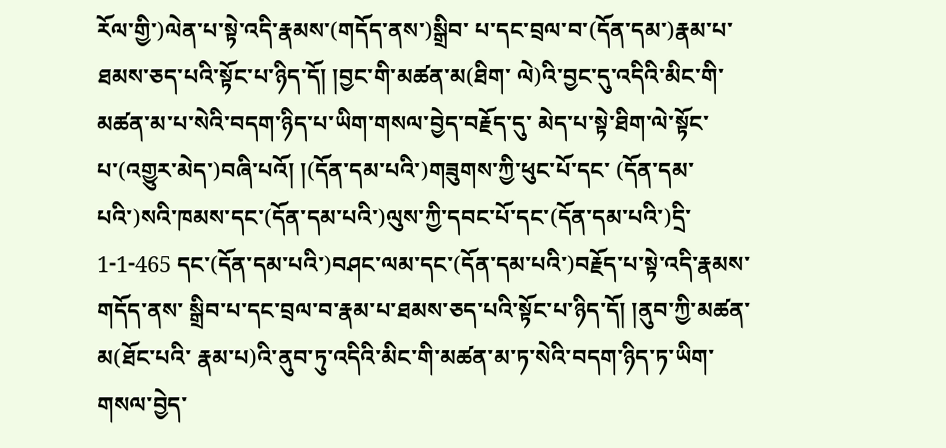རོལ་གྱི་)ལེན་པ་སྟེ་འདི་རྣམས་(གདོད་ནས་)སྒྲིབ་ པ་དང་བྲལ་བ་(དོན་དམ་)རྣམ་པ་ཐམས་ཅད་པའི་སྟོང་པ་ཉིད་དོ། །བྱང་གི་མཚན་མ(ཐིག་ ལེ)འི་བྱང་དུ་འདིའི་མིང་གི་མཚན་མ་པ་སེའི་བདག་ཉིད་པ་ཡིག་གསལ་བྱེད་བརྗོད་དུ་ མེད་པ་སྟེ་ཐིག་ལེ་སྟོང་པ་(འགྱུར་མེད་)བཞི་པའོ། །(དོན་དམ་པའི་)གཟུགས་ཀྱི་ཕུང་པོ་དང་ (དོན་དམ་པའི་)སའི་ཁམས་དང་(དོན་དམ་པའི་)ལུས་ཀྱི་དབང་པོ་དང་(དོན་དམ་པའི་)དྲི་ 1-1-465 དང་(དོན་དམ་པའི་)བཤང་ལམ་དང་(དོན་དམ་པའི་)བརྗོད་པ་སྟེ་འདི་རྣམས་གདོད་ནས་ སྒྲིབ་པ་དང་བྲལ་བ་རྣམ་པ་ཐམས་ཅད་པའི་སྟོང་པ་ཉིད་དོ། །ནུབ་ཀྱི་མཚན་མ(ཐོང་པའི་ རྣམ་པ)འི་ནུབ་ཏུ་འདིའི་མིང་གི་མཚན་མ་ཏ་སེའི་བདག་ཉིད་ཏ་ཡིག་གསལ་བྱེད་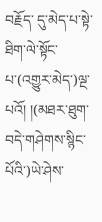བརྗོད་ དུ་མེད་པ་སྟེ་ཐིག་ལེ་སྟོང་པ་(འགྱུར་མེད་)ལྔ་པའོ། །(མཐར་ཐུག་བདེ་གཤེགས་སྙིང་པོའི་)ཡེ་ཤེས་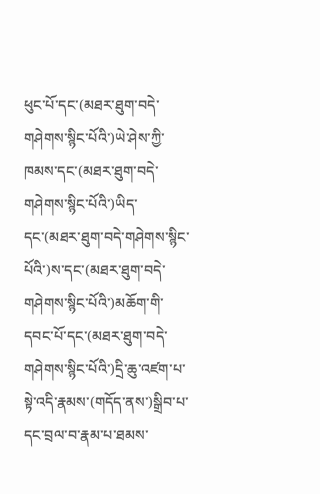ཕུང་པོ་དང་(མཐར་ཐུག་བདེ་གཤེགས་སྙིང་པོའི་)ཡེ་ཤེས་ཀྱི་ཁམས་དང་(མཐར་ཐུག་བདེ་ གཤེགས་སྙིང་པོའི་)ཡིད་དང་(མཐར་ཐུག་བདེ་གཤེགས་སྙིང་པོའི་)ས་དང་(མཐར་ཐུག་བདེ་ གཤེགས་སྙིང་པོའི་)མཆོག་གི་དབང་པོ་དང་(མཐར་ཐུག་བདེ་གཤེགས་སྙིང་པོའི་)དྲི་ཆུ་འཛག་པ་ སྟེ་འདི་རྣམས་(གདོད་ནས་)སྒྲིབ་པ་དང་བྲལ་བ་རྣམ་པ་ཐམས་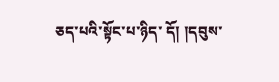ཅད་པའི་སྟོང་པ་ཉིད་ དོ། །དབུས་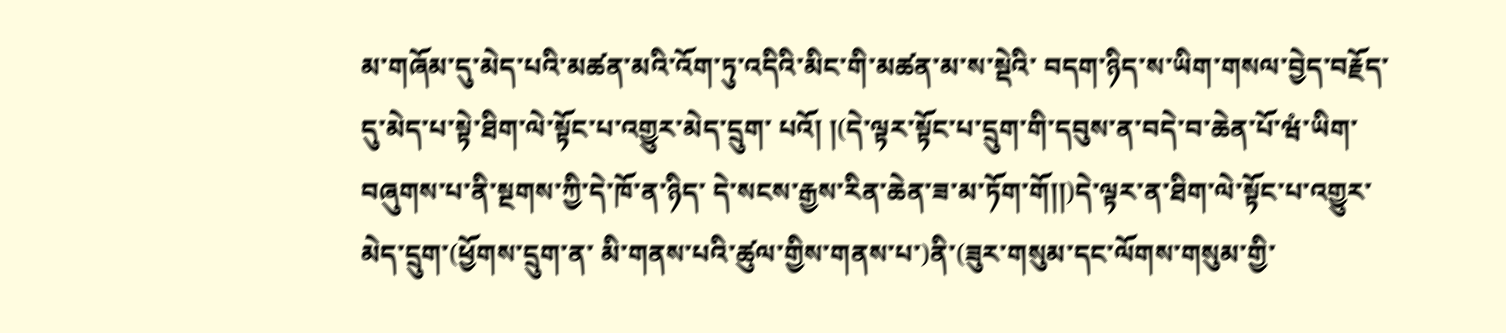མ་གཞོམ་དུ་མེད་པའི་མཚན་མའི་འོག་ཏུ་འདིའི་མིང་གི་མཚན་མ་ས་སྡེའི་ བདག་ཉིད་ས་ཡིག་གསལ་བྱེད་བརྗོད་དུ་མེད་པ་སྟེ་ཐིག་ལེ་སྟོང་པ་འགྱུར་མེད་དྲུག་ པའོ། །(དེ་ལྟར་སྟོང་པ་དྲུག་གི་དབུས་ན་བདེ་བ་ཆེན་པོ་ཝཾ་ཡིག་བཞུགས་པ་ནི་སྔགས་ཀྱི་དེ་ཁོ་ན་ཉིད་ དེ་སངས་རྒྱས་རིན་ཆེན་ཟ་མ་ཏོག་གོ།།)དེ་ལྟར་ན་ཐིག་ལེ་སྟོང་པ་འགྱུར་མེད་དྲུག་(ཕྱོགས་དྲུག་ན་ མི་གནས་པའི་ཚུལ་གྱིས་གནས་པ་)ནི་(ཟུར་གསུམ་དང་ལོགས་གསུམ་གྱི་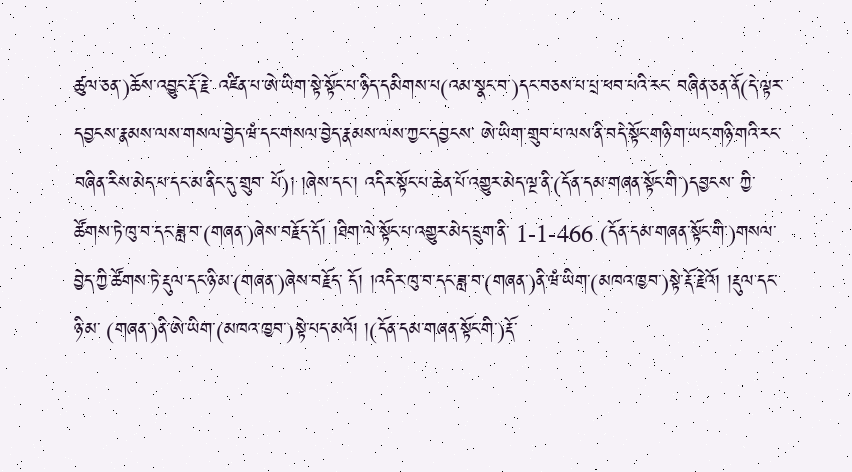ཚུལ་ཅན་)ཆོས་འབྱུང་རྡོ་རྗེ་ འཛིན་པ་ཨེ་ཡིག་སྟེ་སྟོང་པ་ཉིད་དམིགས་པ(འམ་སྣང་བ་)དང་བཅས་པ་པྲ་ཕབ་པའི་རང་ བཞིན་ཅན་ནོ(དེ་ལྟར་དབྱངས་རྣམས་ལས་གསལ་བྱེད་ཝཾ་དང་གསལ་བྱེད་རྣམས་ལས་ཀྱང་དབྱངས་ ཨེ་ཡིག་གྲུབ་པ་ལས་ནི་བདེ་སྟོང་གཉི་ག་ཡང་གཉི་གའི་རང་བཞིན་རིས་མེད་པ་དང་མ་ནིང་དུ་གྲུབ་ པོ)། །ཞེས་དང་། འདིར་སྟོང་པ་ཆེན་པོ་འགྱུར་མེད་ལྔ་ནི་(དོན་དམ་གཞན་སྟོང་གི་)དབྱངས་ ཀྱི་ཚོགས་ཏེ་ཁུ་བ་དང་ཟླ་བ་(གཞན་)ཞེས་བརྗོད་དོ། །ཐིག་ལེ་སྟོང་པ་འགྱུར་མེད་དྲུག་ནི་ 1-1-466 (དོན་དམ་གཞན་སྟོང་གི་)གསལ་བྱེད་ཀྱི་ཚོགས་ཏེ་རྡུལ་དང་ཉི་མ་(གཞན་)ཞེས་བརྗོད་ དོ། །འདིར་ཁུ་བ་དང་ཟླ་བ་(གཞན་)ནི་ཝཾ་ཡིག་(མཁའ་ཁྱབ་)སྟེ་རྡོ་རྗེའོ། །རྡུལ་དང་ཉི་མ་ (གཞན་)ནི་ཨེ་ཡིག་(མཁའ་ཁྱབ་)སྟེ་པད་མའོ། །(དོན་དམ་གཞན་སྟོང་གི་)རྡོ་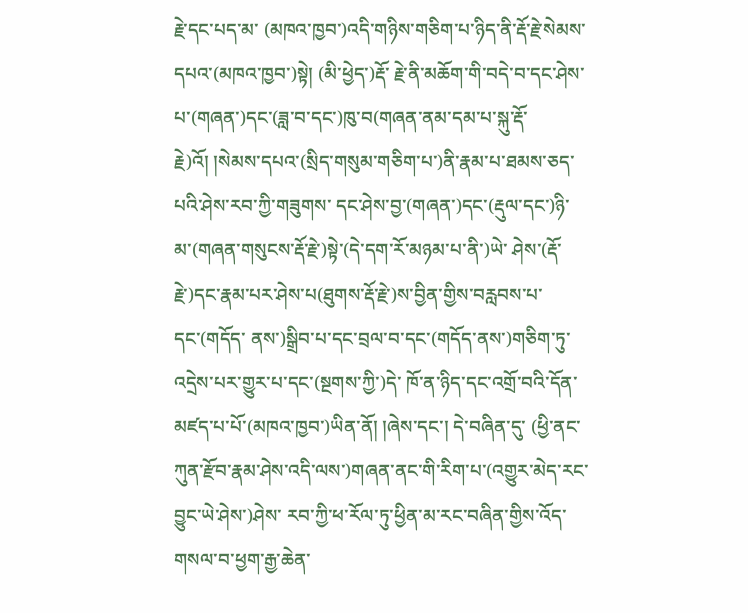རྗེ་དང་པད་མ་ (མཁའ་ཁྱབ་)འདི་གཉིས་གཅིག་པ་ཉིད་ནི་རྡོ་རྗེ་སེམས་དཔའ་(མཁའ་ཁྱབ་)སྟེ། (མི་ཕྱེད་)རྡོ་ རྗེ་ནི་མཆོག་གི་བདེ་བ་དང་ཤེས་པ་(གཞན་)དང་(ཟླ་བ་དང་)ཁུ་བ(གཞན་ནམ་དམ་པ་སྐུ་རྡོ་ རྗེ)འོ། །སེམས་དཔའ་(སྲིད་གསུམ་གཅིག་པ་)ནི་རྣམ་པ་ཐམས་ཅད་པའི་ཤེས་རབ་ཀྱི་གཟུགས་ དང་ཤེས་བྱ་(གཞན་)དང་(རྡུལ་དང་)ཉི་མ་(གཞན་གསུངས་རྡོ་རྗེ་)སྟེ་(དེ་དག་རོ་མཉམ་པ་ནི་)ཡེ་ ཤེས་(རྡོ་རྗེ་)དང་རྣམ་པར་ཤེས་པ(ཐུགས་རྡོ་རྗེ་)ས་བྱིན་གྱིས་བརླབས་པ་དང་(གདོད་ ནས་)སྒྲིབ་པ་དང་བྲལ་བ་དང་(གདོད་ནས་)གཅིག་ཏུ་འདྲེས་པར་གྱུར་པ་དང་(སྔགས་ཀྱི་)དེ་ ཁོ་ན་ཉིད་དང་འགྲོ་བའི་དོན་མཛད་པ་པོ་(མཁའ་ཁྱབ་)ཡིན་ནོ། །ཞེས་དང་། དེ་བཞིན་དུ་ (ཕྱི་ནང་ཀུན་རྫོབ་རྣམ་ཤེས་འདི་ལས་)གཞན་ནང་གི་རིག་པ་(འགྱུར་མེད་རང་བྱུང་ཡེ་ཤེས་)ཤེས་ རབ་ཀྱི་ཕ་རོལ་ཏུ་ཕྱིན་མ་རང་བཞིན་གྱིས་འོད་གསལ་བ་ཕྱག་རྒྱ་ཆེན་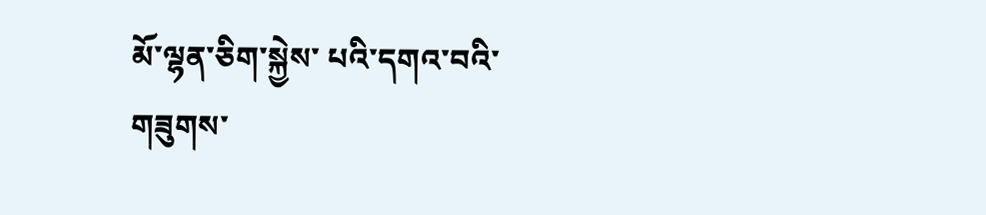མོ་ལྷན་ཅིག་སྐྱེས་ པའི་དགའ་བའི་གཟུགས་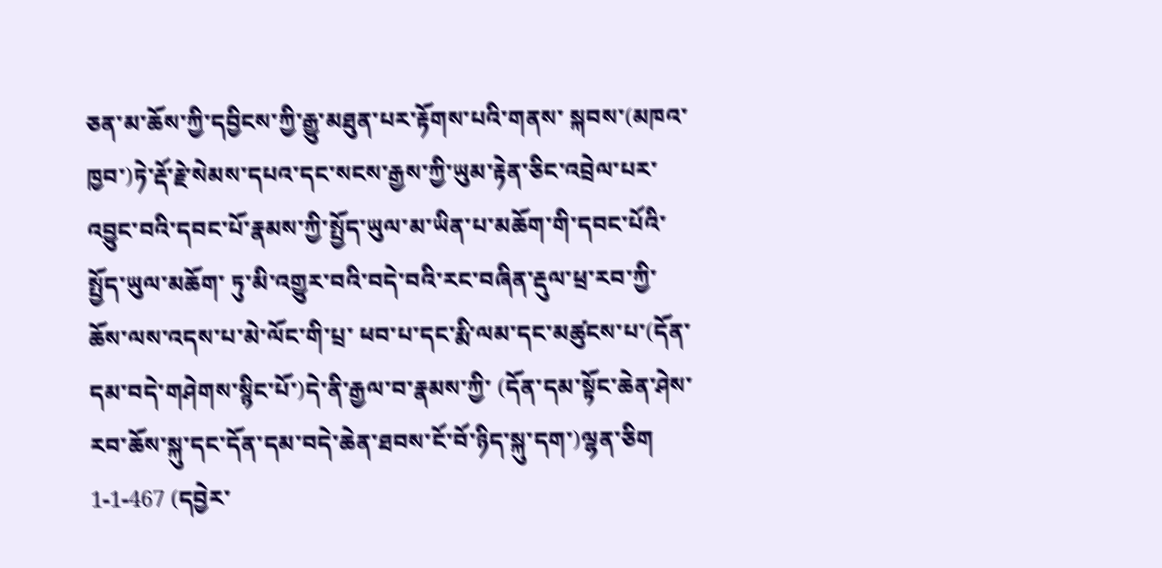ཅན་མ་ཆོས་ཀྱི་དབྱིངས་ཀྱི་རྒྱུ་མཐུན་པར་རྟོགས་པའི་གནས་ སྐབས་(མཁའ་ཁྱབ་)ཏེ་རྡོ་རྗེ་སེམས་དཔའ་དང་སངས་རྒྱས་ཀྱི་ཡུམ་རྟེན་ཅིང་འབྲེལ་པར་ འབྱུང་བའི་དབང་པོ་རྣམས་ཀྱི་སྤྱོད་ཡུལ་མ་ཡིན་པ་མཆོག་གི་དབང་པོའི་སྤྱོད་ཡུལ་མཆོག་ ཏུ་མི་འགྱུར་བའི་བདེ་བའི་རང་བཞིན་རྡུལ་ཕྲ་རབ་ཀྱི་ཆོས་ལས་འདས་པ་མེ་ལོང་གི་པྲ་ ཕབ་པ་དང་རྨི་ལམ་དང་མཚུངས་པ་(དོན་དམ་བདེ་གཤེགས་སྙིང་པོ་)དེ་ནི་རྒྱལ་བ་རྣམས་ཀྱི་ (དོན་དམ་སྟོང་ཆེན་ཤེས་རབ་ཆོས་སྐུ་དང་དོན་དམ་བདེ་ཆེན་ཐབས་ངོ་བོ་ཉིད་སྐུ་དག་)ལྷན་ཅིག 1-1-467 (དབྱེར་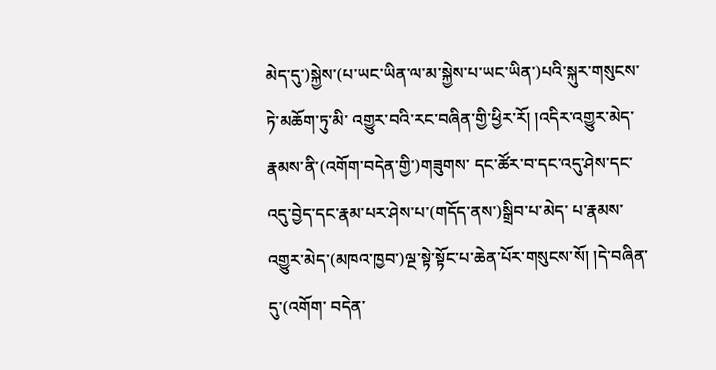མེད་དུ་)སྐྱེས་(པ་ཡང་ཡིན་ལ་མ་སྐྱེས་པ་ཡང་ཡིན་)པའི་སྐུར་གསུངས་ཏེ་མཆོག་ཏུ་མི་ འགྱུར་བའི་རང་བཞིན་གྱི་ཕྱིར་རོ། །འདིར་འགྱུར་མེད་རྣམས་ནི་(འགོག་བདེན་གྱི་)གཟུགས་ དང་ཚོར་བ་དང་འདུ་ཤེས་དང་འདུ་བྱེད་དང་རྣམ་པར་ཤེས་པ་(གདོད་ནས་)སྒྲིབ་པ་མེད་ པ་རྣམས་འགྱུར་མེད་(མཁའ་ཁྱབ་)ལྔ་སྟེ་སྟོང་པ་ཆེན་པོར་གསུངས་སོ། །དེ་བཞིན་དུ་(འགོག་ བདེན་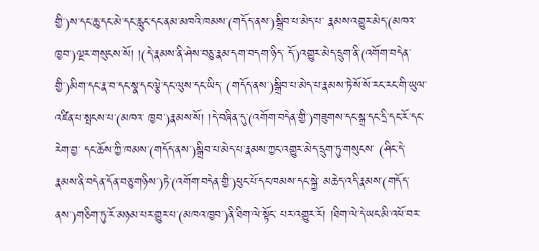གྱི་)ས་དང་ཆུ་དང་མེ་དང་རླུང་དང་ནམ་མཁའི་ཁམས་(གདོད་ནས་)སྒྲིབ་པ་མེད་པ་ རྣམས་འགྱུར་མེད་(མཁའ་ཁྱབ་)ལྔར་གསུངས་སོ། །(དེ་རྣམས་ནི་ཤེས་བཅུ་རྣམ་དག་བདག་ཉིད་ དོ་)འགྱུར་མེད་དྲུག་ནི་(འགོག་བདེན་གྱི་)མིག་དང་རྣ་བ་དང་སྣ་དང་ལྕེ་དང་ལུས་དང་ཡིད་ (གདོད་ནས་)སྒྲིབ་པ་མེད་པ་རྣམས་ཏེ་སོ་སོ་རང་རང་གི་ཡུལ་འཛིན་པ་སྤངས་པ་(མཁའ་ ཁྱབ་)རྣམས་སོ། །དེ་བཞིན་དུ་(འགོག་བདེན་གྱི་)གཟུགས་དང་སྒྲ་དང་དྲི་དང་རོ་དང་རེག་བྱ་ དང་ཆོས་ཀྱི་ཁམས་(གདོད་ནས་)སྒྲིབ་པ་མེད་པ་རྣམས་ཀྱང་འགྱུར་མེད་དྲུག་ཏུ་གསུངས་ (ཤིང་དེ་རྣམས་ནི་བདེན་དོན་བཅུ་གཉིས་)ཏེ་(འགོག་བདེན་གྱི་)ཕུང་པོ་དང་ཁམས་དང་སྐྱེ་ མཆེད་འདི་རྣམས་(གདོད་ནས་)གཅིག་ཏུ་རོ་མཉམ་པར་གྱུར་པ་(མཁའ་ཁྱབ་)ནི་ཐིག་ལེ་སྟོང་ པར་འགྱུར་རོ། །ཐིག་ལེ་དེ་ཡང་མི་འཕོ་བར་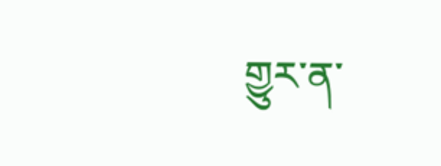གྱུར་ན་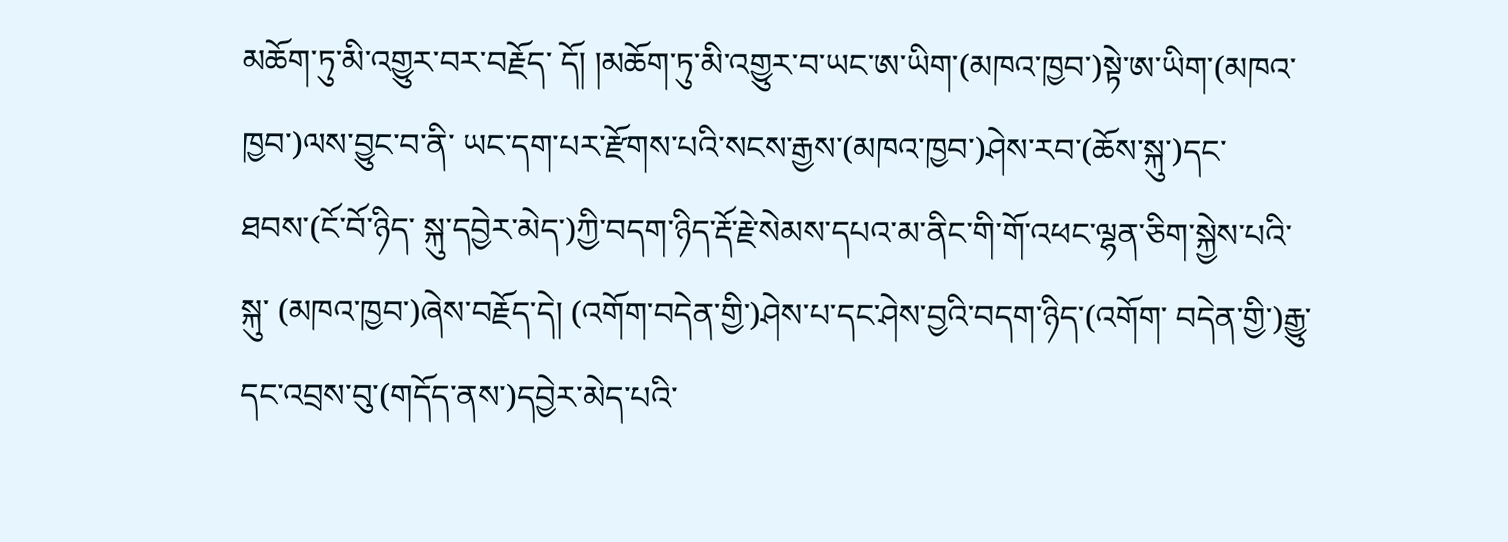མཆོག་ཏུ་མི་འགྱུར་བར་བརྗོད་ དོ། །མཆོག་ཏུ་མི་འགྱུར་བ་ཡང་ཨ་ཡིག་(མཁའ་ཁྱབ་)སྟེ་ཨ་ཡིག་(མཁའ་ཁྱབ་)ལས་བྱུང་བ་ནི་ ཡང་དག་པར་རྫོགས་པའི་སངས་རྒྱས་(མཁའ་ཁྱབ་)ཤེས་རབ་(ཆོས་སྐུ་)དང་ཐབས་(ངོ་བོ་ཉིད་ སྐུ་དབྱེར་མེད་)ཀྱི་བདག་ཉིད་རྡོ་རྗེ་སེམས་དཔའ་མ་ནིང་གི་གོ་འཕང་ལྷན་ཅིག་སྐྱེས་པའི་སྐུ་ (མཁའ་ཁྱབ་)ཞེས་བརྗོད་དེ། (འགོག་བདེན་གྱི་)ཤེས་པ་དང་ཤེས་བྱའི་བདག་ཉིད་(འགོག་ བདེན་གྱི་)རྒྱུ་དང་འབྲས་བུ་(གདོད་ནས་)དབྱེར་མེད་པའི་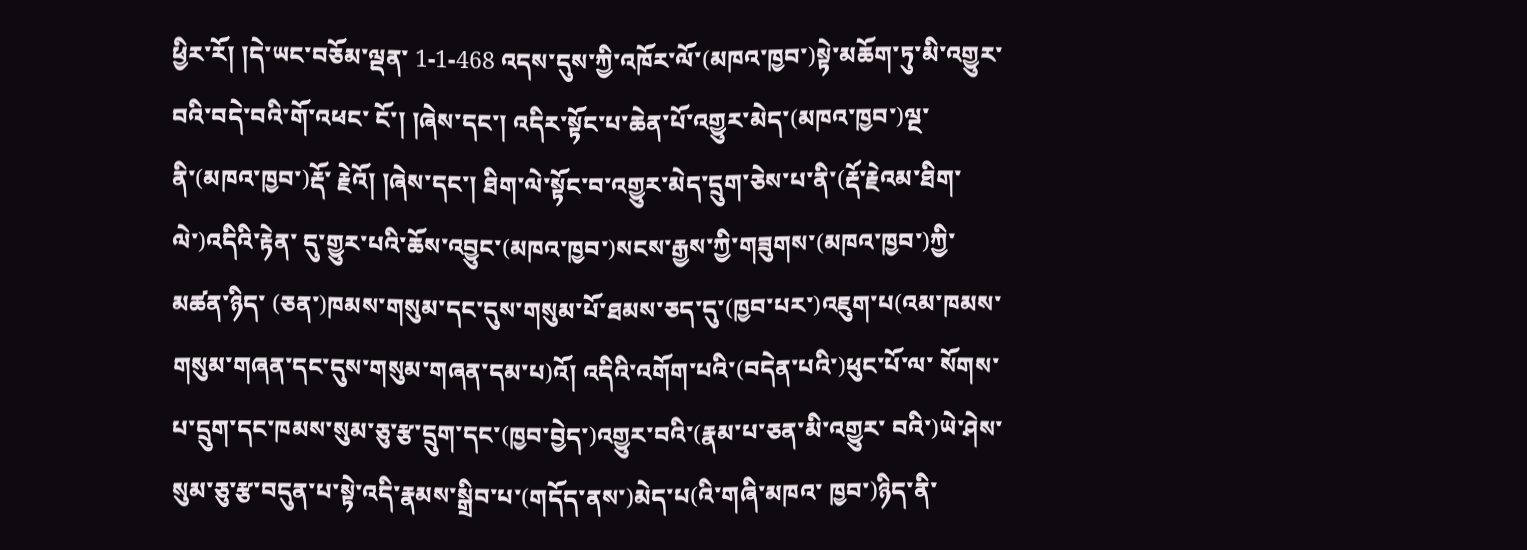ཕྱིར་རོ། །དེ་ཡང་བཅོམ་ལྡན་ 1-1-468 འདས་དུས་ཀྱི་འཁོར་ལོ་(མཁའ་ཁྱབ་)སྟེ་མཆོག་ཏུ་མི་འགྱུར་བའི་བདེ་བའི་གོ་འཕང་ ངོ་། །ཞེས་དང་། འདིར་སྟོང་པ་ཆེན་པོ་འགྱུར་མེད་(མཁའ་ཁྱབ་)ལྔ་ནི་(མཁའ་ཁྱབ་)རྡོ་ རྗེའོ། །ཞེས་དང་། ཐིག་ལེ་སྟོང་བ་འགྱུར་མེད་དྲུག་ཅེས་པ་ནི་(རྡོ་རྗེའམ་ཐིག་ལེ་)འདིའི་རྟེན་ དུ་གྱུར་པའི་ཆོས་འབྱུང་(མཁའ་ཁྱབ་)སངས་རྒྱས་ཀྱི་གཟུགས་(མཁའ་ཁྱབ་)ཀྱི་མཚན་ཉིད་ (ཅན་)ཁམས་གསུམ་དང་དུས་གསུམ་པོ་ཐམས་ཅད་དུ་(ཁྱབ་པར་)འཇུག་པ(འམ་ཁམས་ གསུམ་གཞན་དང་དུས་གསུམ་གཞན་དམ་པ)འོ། འདིའི་འགོག་པའི་(བདེན་པའི་)ཕུང་པོ་ལ་ སོགས་པ་དྲུག་དང་ཁམས་སུམ་ཅུ་རྩ་དྲུག་དང་(ཁྱབ་བྱེད་)འགྱུར་བའི་(རྣམ་པ་ཅན་མི་འགྱུར་ བའི་)ཡེ་ཤེས་སུམ་ཅུ་རྩ་བདུན་པ་སྟེ་འདི་རྣམས་སྒྲིབ་པ་(གདོད་ནས་)མེད་པ(འི་གཞི་མཁའ་ ཁྱབ་)ཉིད་ནི་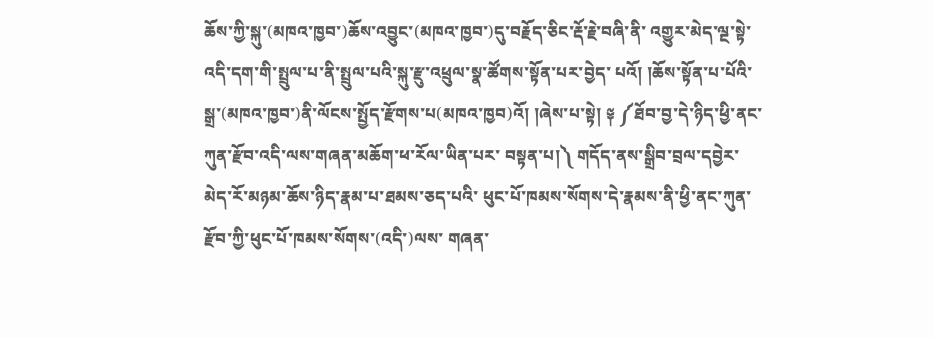ཆོས་ཀྱི་སྐུ་(མཁའ་ཁྱབ་)ཆོས་འབྱུང་(མཁའ་ཁྱབ་)དུ་བརྗོད་ཅིང་རྡོ་རྗེ་བཞི་ནི་ འགྱུར་མེད་ལྔ་སྟེ་འདི་དག་གི་སྤྲུལ་པ་ནི་སྤྲུལ་པའི་སྐུ་རྫུ་འཕྲུལ་སྣ་ཚོགས་སྟོན་པར་བྱེད་ པའོ། །ཆོས་སྟོན་པ་པོའི་སྒྲ་(མཁའ་ཁྱབ་)ནི་ལོངས་སྤྱོད་རྫོགས་པ(མཁའ་ཁྱབ)འོ། །ཞེས་པ་སྟེ། ༈ ༼ཐོབ་བྱ་དེ་ཉིད་ཕྱི་ནང་ཀུན་རྫོབ་འདི་ལས་གཞན་མཆོག་ཕ་རོལ་ཡིན་པར་ བསྟན་པ།༽ གདོད་ནས་སྒྲིབ་བྲལ་དབྱེར་མེད་རོ་མཉམ་ཆོས་ཉིད་རྣམ་པ་ཐམས་ཅད་པའི་ ཕུང་པོ་ཁམས་སོགས་དེ་རྣམས་ནི་ཕྱི་ནང་ཀུན་རྫོབ་ཀྱི་ཕུང་པོ་ཁམས་སོགས་(འདི་)ལས་ གཞན་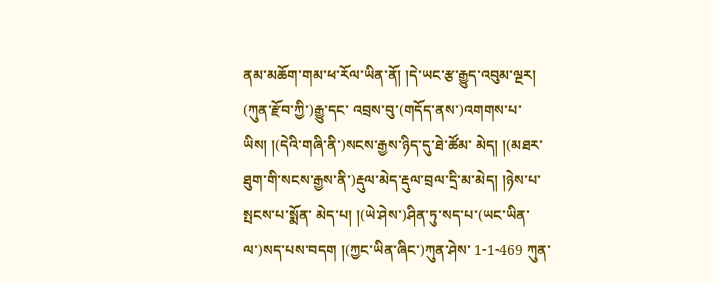ནམ་མཆོག་གམ་ཕ་རོལ་ཡིན་ནོ། །དེ་ཡང་རྩ་རྒྱུད་འབུམ་ལྔར། (ཀུན་རྫོབ་ཀྱི་)རྒྱུ་དང་ འབྲས་བུ་(གདོད་ནས་)འགགས་པ་ཡིས། །(དེའི་གཞི་ནི་)སངས་རྒྱས་ཉིད་དུ་ཐེ་ཚོམ་ མེད། །(མཐར་ཐུག་གི་སངས་རྒྱས་ནི་)རྡུལ་མེད་རྡུལ་བྲལ་དྲི་མ་མེད། །ཉེས་པ་སྤངས་པ་སྨོན་ མེད་པ། །(ཡེ་ཤེས་)ཤིན་ཏུ་སད་པ་(ཡང་ཡིན་ལ་)སད་པས་བདག །(ཀྱང་ཡིན་ཞིང་)ཀུན་ཤེས་ 1-1-469 ཀུན་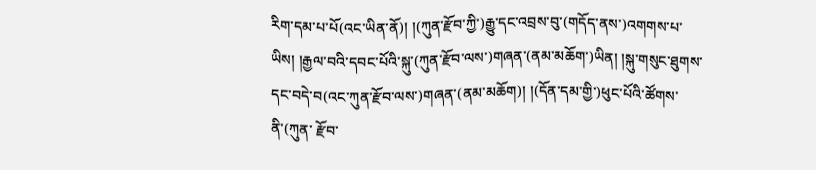རིག་དམ་པ་པོ(འང་ཡིན་ནོ)། །(ཀུན་རྫོབ་ཀྱི་)རྒྱུ་དང་འབྲས་བུ་(གདོད་ནས་)འགགས་པ་ ཡིས། །རྒྱལ་བའི་དབང་པོའི་སྐུ་(ཀུན་རྫོབ་ལས་)གཞན་(ནམ་མཆོག་)ཡིན། །སྐུ་གསུང་ཐུགས་ དང་བདེ་བ(འང་ཀུན་རྫོབ་ལས་)གཞན་(ནམ་མཆོག)། །(དོན་དམ་གྱི་)ཕུང་པོའི་ཚོགས་ནི་(ཀུན་ རྫོབ་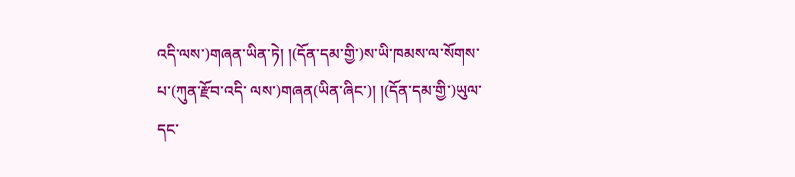འདི་ལས་)གཞན་ཡིན་ཏེ། །(དོན་དམ་གྱི་)ས་ཡི་ཁམས་ལ་སོགས་པ་(ཀུན་རྫོབ་འདི་ ལས་)གཞན(ཡིན་ཞིང་)། །(དོན་དམ་གྱི་)ཡུལ་དང་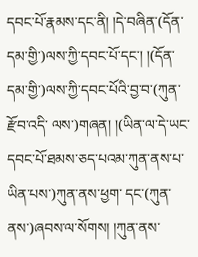དབང་པོ་རྣམས་དང་ནི། །དེ་བཞིན་(དོན་ དམ་གྱི་)ལས་ཀྱི་དབང་པོ་དང་། །(དོན་དམ་གྱི་)ལས་ཀྱི་དབང་པོའི་བྱ་བ་(ཀུན་རྫོབ་འདི་ ལས་)གཞན། །(ཡིན་ལ་དེ་ཡང་དབང་པོ་ཐམས་ཅད་པའམ་ཀུན་ནས་པ་ཡིན་པས་)ཀུན་ནས་ཕྱག་ དང་(ཀུན་ནས་)ཞབས་ལ་སོགས། །ཀུན་ནས་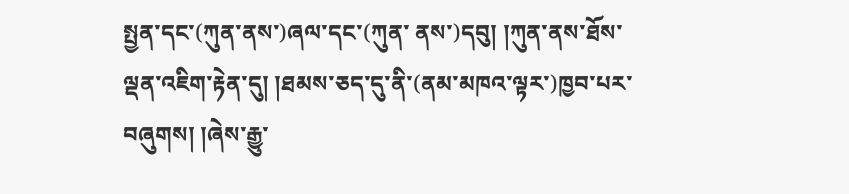སྤྱན་དང་(ཀུན་ནས་)ཞལ་དང་(ཀུན་ ནས་)དབུ། །ཀུན་ནས་ཐོས་ལྡན་འཇིག་རྟེན་དུ། །ཐམས་ཅད་དུ་ནི་(ནམ་མཁའ་ལྟར་)ཁྱབ་པར་ བཞུགས། །ཞེས་རྒྱུ་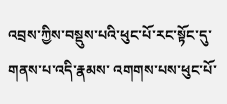འབྲས་ཀྱིས་བསྡུས་པའི་ཕུང་པོ་རང་སྟོང་དུ་གནས་པ་འདི་རྣམས་ འགགས་པས་ཕུང་པོ་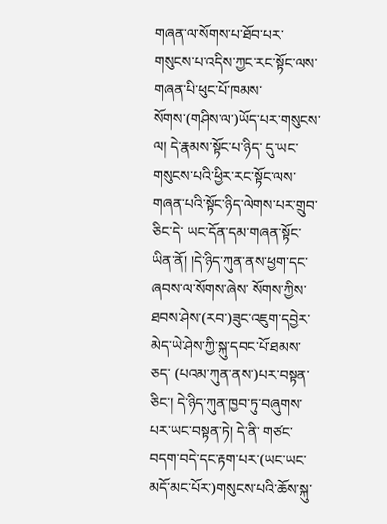གཞན་ལ་སོགས་པ་ཐོབ་པར་གསུངས་པ་འདིས་ཀྱང་རང་སྟོང་ལས་ གཞན་པི་ཕུང་པོ་ཁམས་སོགས་(གཤིས་ལ་)ཡོད་པར་གསུངས་ལ། དེ་རྣམས་སྟོང་པ་ཉིད་ དུ་ཡང་གསུངས་པའི་ཕྱིར་རང་སྟོང་ལས་གཞན་པའི་སྟོང་ཉིད་ལེགས་པར་གྲུབ་ཅིང་དེ་ ཡང་དོན་དམ་གཞན་སྟོང་ཡིན་ནོ། །དེ་ཉིད་ཀུན་ནས་ཕྱག་དང་ཞབས་ལ་སོགས་ཞེས་ སོགས་ཀྱིས་ཐབས་ཤེས་(རབ་)ཟུང་འཇུག་དབྱེར་མེད་ཡེ་ཤེས་ཀྱི་སྐུ་དབང་པོ་ཐམས་ཅད་ (པའམ་ཀུན་ནས་)པར་བསྟན་ཅིང་། དེ་ཉིད་ཀུན་ཁྱབ་ཏུ་བཞུགས་པར་ཡང་བསྟན་ཏེ། དེ་ནི་ གཙང་བདག་བདེ་དང་རྟག་པར་(ཡང་ཡང་མདོ་མང་པོར་)གསུངས་པའི་ཆོས་སྐུ་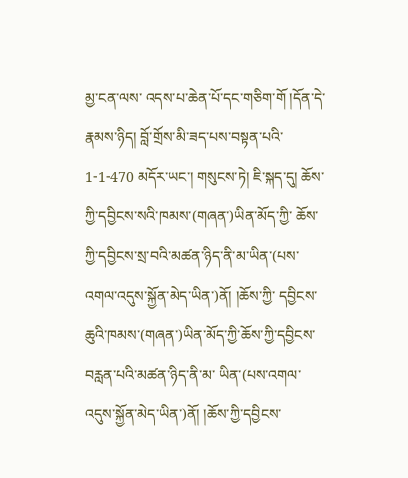མྱ་ངན་ལས་ འདས་པ་ཆེན་པོ་དང་གཅིག་གོ །དོན་དེ་རྣམས་ཉིད། བློ་གྲོས་མི་ཟད་པས་བསྟན་པའི་ 1-1-470 མདོར་ཡང་། གསུངས་ཏེ། ཇི་སྐད་དུ། ཆོས་ཀྱི་དབྱིངས་སའི་ཁམས་(གཞན་)ཡིན་མོད་ཀྱི་ ཆོས་ཀྱི་དབྱིངས་སྲ་བའི་མཚན་ཉིད་ནི་མ་ཡིན་(པས་འགལ་འདུས་སྐྱོན་མེད་ཡིན་)ནོ། །ཆོས་ཀྱི་ དབྱིངས་ཆུའི་ཁམས་(གཞན་)ཡིན་མོད་ཀྱི་ཆོས་ཀྱི་དབྱིངས་བརླན་པའི་མཚན་ཉིད་ནི་མ་ ཡིན་(པས་འགལ་འདུས་སྐྱོན་མེད་ཡིན་)ནོ། །ཆོས་ཀྱི་དབྱིངས་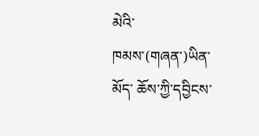མེའི་ཁམས་(གཞན་)ཡིན་མོད་ ཆོས་ཀྱི་དབྱིངས་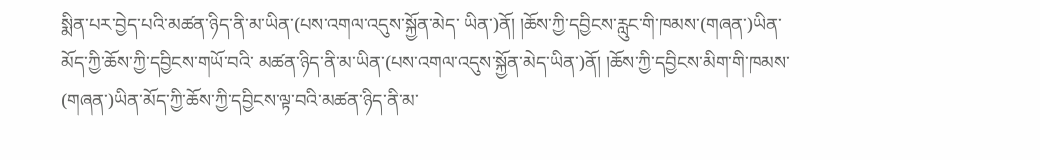སྨིན་པར་བྱེད་པའི་མཚན་ཉིད་ནི་མ་ཡིན་(པས་འགལ་འདུས་སྐྱོན་མེད་ ཡིན་)ནོ། །ཆོས་ཀྱི་དབྱིངས་རླུང་གི་ཁམས་(གཞན་)ཡིན་མོད་ཀྱི་ཆོས་ཀྱི་དབྱིངས་གཡོ་བའི་ མཚན་ཉིད་ནི་མ་ཡིན་(པས་འགལ་འདུས་སྐྱོན་མེད་ཡིན་)ནོ། །ཆོས་ཀྱི་དབྱིངས་མིག་གི་ཁམས་ (གཞན་)ཡིན་མོད་ཀྱི་ཆོས་ཀྱི་དབྱིངས་ལྟ་བའི་མཚན་ཉིད་ནི་མ་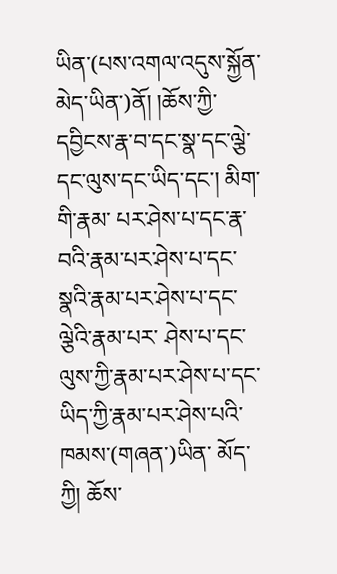ཡིན་(པས་འགལ་འདུས་སྐྱོན་ མེད་ཡིན་)ནོ། །ཆོས་ཀྱི་དབྱིངས་རྣ་བ་དང་སྣ་དང་ལྕེ་དང་ལུས་དང་ཡིད་དང་། མིག་གི་རྣམ་ པར་ཤེས་པ་དང་རྣ་བའི་རྣམ་པར་ཤེས་པ་དང་སྣའི་རྣམ་པར་ཤེས་པ་དང་ལྕེའི་རྣམ་པར་ ཤེས་པ་དང་ལུས་ཀྱི་རྣམ་པར་ཤེས་པ་དང་ཡིད་ཀྱི་རྣམ་པར་ཤེས་པའི་ཁམས་(གཞན་)ཡིན་ མོད་ཀྱི། ཆོས་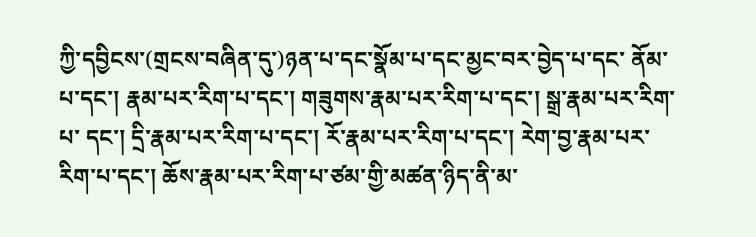ཀྱི་དབྱིངས་(གྲངས་བཞིན་དུ་)ཉན་པ་དང་སྣོམ་པ་དང་མྱང་བར་བྱེད་པ་དང་ ནོམ་པ་དང་། རྣམ་པར་རིག་པ་དང་། གཟུགས་རྣམ་པར་རིག་པ་དང་། སྒྲ་རྣམ་པར་རིག་པ་ དང་། དྲི་རྣམ་པར་རིག་པ་དང་། རོ་རྣམ་པར་རིག་པ་དང་། རེག་བྱ་རྣམ་པར་རིག་པ་དང་། ཆོས་རྣམ་པར་རིག་པ་ཙམ་གྱི་མཚན་ཉིད་ནི་མ་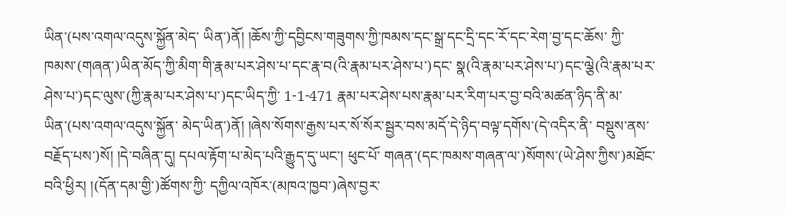ཡིན་(པས་འགལ་འདུས་སྐྱོན་མེད་ ཡིན་)ནོ། །ཆོས་ཀྱི་དབྱིངས་གཟུགས་ཀྱི་ཁམས་དང་སྒྲ་དང་དྲི་དང་རོ་དང་རེག་བྱ་དང་ཆོས་ ཀྱི་ཁམས་(གཞན་)ཡིན་མོད་ཀྱི་མིག་གི་རྣམ་པར་ཤེས་པ་དང་རྣ་བ(འི་རྣམ་པར་ཤེས་པ་)དང་ སྣ(འི་རྣམ་པར་ཤེས་པ་)དང་ལྕེ(འི་རྣམ་པར་ཤེས་པ་)དང་ལུས་(ཀྱི་རྣམ་པར་ཤེས་པ་)དང་ཡིད་ཀྱི་ 1-1-471 རྣམ་པར་ཤེས་པས་རྣམ་པར་རིག་པར་བྱ་བའི་མཚན་ཉིད་ནི་མ་ཡིན་(པས་འགལ་འདུས་སྐྱོན་ མེད་ཡིན་)ནོ། །ཞེས་སོགས་རྒྱས་པར་སོ་སོར་སྦྱར་བས་མདོ་དེ་ཉིད་བལྟ་དགོས་(དེ་འདིར་ནི་ བསྡུས་ནས་བརྗོད་པས་)སོ། །དེ་བཞིན་དུ། དཔལ་རྟོག་པ་མེད་པའི་རྒྱུད་དུ་ཡང་། ཕུང་པོ་ གཞན་(དང་ཁམས་གཞན་ལ་)སོགས་(ཡེ་ཤེས་ཀྱིས་)མཐོང་བའི་ཕྱིར། །(དོན་དམ་གྱི་)ཚོགས་ཀྱི་ དཀྱིལ་འཁོར་(མཁའ་ཁྱབ་)ཞེས་བྱར་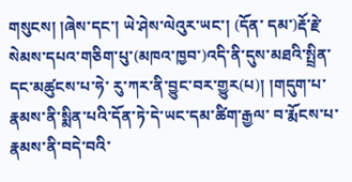གསུངས། །ཞེས་དང་། ཡེ་ཤེས་ལེའུར་ཡང་། (དོན་ དམ་)རྡོ་རྗེ་སེམས་དཔའ་གཅིག་པུ་(མཁའ་ཁྱབ་)འདི་ནི་དུས་མཐའི་སྤྲིན་དང་མཚུངས་པ་ཧེ་ རུ་ཀར་ནི་བྱུང་བར་གྱུར(པ)། །གདུག་པ་རྣམས་ནི་སྨིན་པའི་དོན་ཏེ་དེ་ཡང་དམ་ཚིག་རྒྱལ་ བ་རྨོངས་པ་རྣམས་ནི་བདེ་བའི་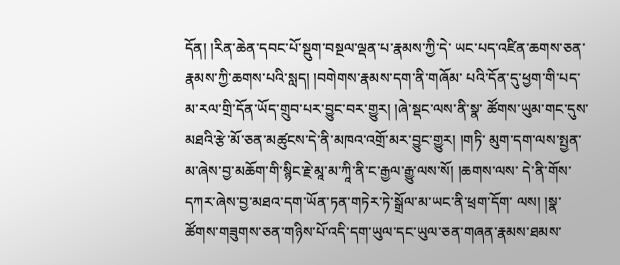དོན། །རིན་ཆེན་དབང་པོ་སྡུག་བསྔལ་ལྡན་པ་རྣམས་ཀྱི་དེ་ ཡང་པད་འཛིན་ཆགས་ཅན་རྣམས་ཀྱི་ཆགས་པའི་སླད། །བགེགས་རྣམས་དག་ནི་གཞོམ་ པའི་དོན་དུ་ཕྱག་གི་པད་མ་རལ་གྲི་དོན་ཡོད་གྲུབ་པར་བྱུང་བར་གྱུར། །ཞེ་སྡང་ལས་ནི་སྣ་ ཚོགས་ཡུམ་གང་དུས་མཐའི་རྩེ་མོ་ཅན་མཚུངས་དེ་ནི་མཁའ་འགྲོ་མར་བྱུང་གྱུར། །གཏི་ མུག་དག་ལས་སྤྱན་མ་ཞེས་བྱ་མཆོག་གི་སྙིང་རྗེ་མཱ་མ་ཀཱི་ནི་ང་རྒྱལ་རྒྱུ་ལས་སོ། །ཆགས་ལས་ དེ་ནི་གོས་དཀར་ཞེས་བྱ་མཐའ་དག་ཡོན་ཏན་གཏེར་ཏེ་སྒྲོལ་མ་ཡང་ནི་ཕྲག་དོག་ ལས། །སྣ་ཚོགས་གཟུགས་ཅན་གཉིས་པོ་འདི་དག་ཡུལ་དང་ཡུལ་ཅན་གཞན་རྣམས་ཐམས་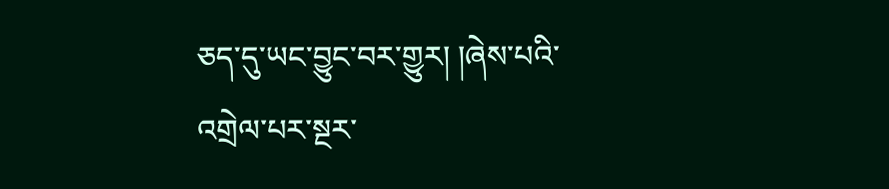ཅད་དུ་ཡང་བྱུང་བར་གྱུར། །ཞེས་པའི་འགྲེལ་པར་སྔར་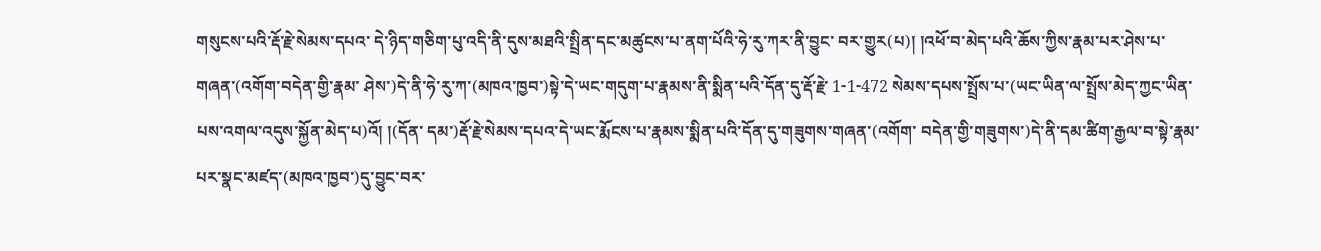གསུངས་པའི་རྡོ་རྗེ་སེམས་དཔའ་ དེ་ཉིད་གཅིག་པུ་འདི་ནི་དུས་མཐའི་སྤྲིན་དང་མཚུངས་པ་ནག་པོའི་ཧེ་རུ་ཀར་ནི་བྱུང་ བར་གྱུར(པ)། །འཕོ་བ་མེད་པའི་ཆོས་ཀྱིས་རྣམ་པར་ཤེས་པ་གཞན་(འགོག་བདེན་གྱི་རྣམ་ ཤེས་)དེ་ནི་ཧེ་རུ་ཀ་(མཁའ་ཁྱབ་)སྟེ་དེ་ཡང་གདུག་པ་རྣམས་ནི་སྨིན་པའི་དོན་དུ་རྡོ་རྗེ་ 1-1-472 སེམས་དཔས་སྤྲོས་པ་(ཡང་ཡིན་ལ་སྤྲོས་མེད་ཀྱང་ཡིན་པས་འགལ་འདུས་སྐྱོན་མེད་པ)འོ། །(དོན་ དམ་)རྡོ་རྗེ་སེམས་དཔའ་དེ་ཡང་རྨོངས་པ་རྣམས་སྨིན་པའི་དོན་དུ་གཟུགས་གཞན་(འགོག་ བདེན་གྱི་གཟུགས་)དེ་ནི་དམ་ཚིག་རྒྱལ་བ་སྟེ་རྣམ་པར་སྣང་མཛད་(མཁའ་ཁྱབ་)དུ་བྱུང་བར་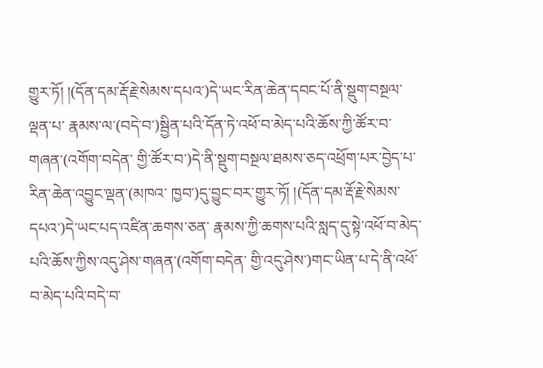གྱུར་ཏོ། །(དོན་དམ་རྡོ་རྗེ་སེམས་དཔའ་)དེ་ཡང་རིན་ཆེན་དབང་པོ་ནི་སྡུག་བསྔལ་ལྡན་པ་ རྣམས་ལ་(བདེ་བ་)སྦྱིན་པའི་དོན་ཏེ་འཕོ་བ་མེད་པའི་ཆོས་ཀྱི་ཚོར་བ་གཞན་(འགོག་བདེན་ གྱི་ཚོར་བ་)དེ་ནི་སྡུག་བསྔལ་ཐམས་ཅད་འཕྲོག་པར་བྱེད་པ་རིན་ཆེན་འབྱུང་ལྡན་(མཁའ་ ཁྱབ་)དུ་བྱུང་བར་གྱུར་ཏོ། །(དོན་དམ་རྡོ་རྗེ་སེམས་དཔའ་)དེ་ཡང་པད་འཛིན་ཆགས་ཅན་ རྣམས་ཀྱི་ཆགས་པའི་སླད་དུ་སྟེ་འཕོ་བ་མེད་པའི་ཆོས་ཀྱིས་འདུ་ཤེས་གཞན་(འགོག་བདེན་ གྱི་འདུ་ཤེས་)གང་ཡིན་པ་དེ་ནི་འཕོ་བ་མེད་པའི་བདེ་བ་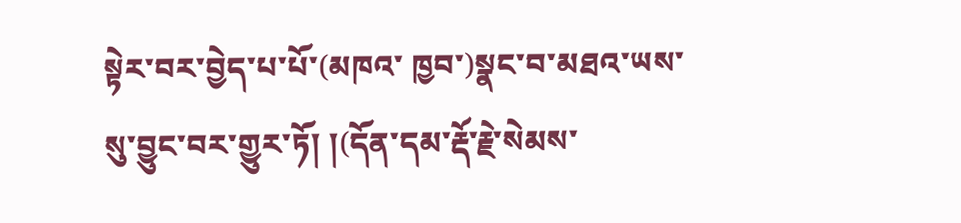སྟེར་བར་བྱེད་པ་པོ་(མཁའ་ ཁྱབ་)སྣང་བ་མཐའ་ཡས་སུ་བྱུང་བར་གྱུར་ཏོ། །(དོན་དམ་རྡོ་རྗེ་སེམས་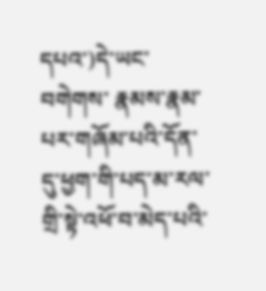དཔའ་)དེ་ཡང་བགེགས་ རྣམས་རྣམ་པར་གཞོམ་པའི་དོན་དུ་ཕྱག་གི་པད་མ་རལ་གྲི་སྟེ་འཕོ་བ་མེད་པའི་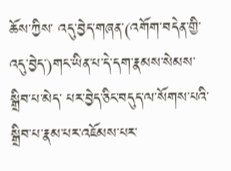ཆོས་ཀྱིས་ འདུ་བྱེད་གཞན་(འགོག་བདེན་གྱི་འདུ་བྱེད་)གང་ཡིན་པ་དེ་དག་རྣམས་སེམས་སྒྲིབ་པ་མེད་ པར་བྱེད་ཅིང་བདུད་ལ་སོགས་པའི་སྒྲིབ་པ་རྣམ་པར་འཇོམས་པར་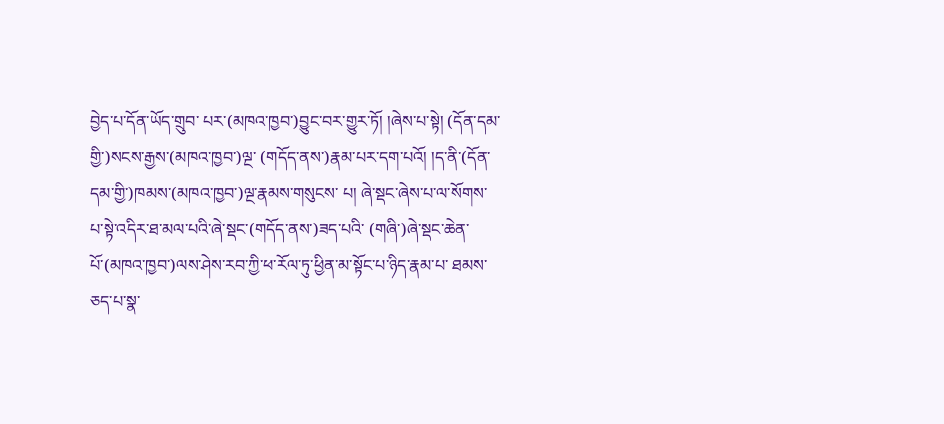བྱེད་པ་དོན་ཡོད་གྲུབ་ པར་(མཁའ་ཁྱབ་)བྱུང་བར་གྱུར་ཏོ། །ཞེས་པ་སྟེ། (དོན་དམ་གྱི་)སངས་རྒྱས་(མཁའ་ཁྱབ་)ལྔ་ (གདོད་ནས་)རྣམ་པར་དག་པའོ། །ད་ནི་(དོན་དམ་གྱི་)ཁམས་(མཁའ་ཁྱབ་)ལྔ་རྣམས་གསུངས་ པ། ཞེ་སྡང་ཞེས་པ་ལ་སོགས་པ་སྟེ་འདིར་ཐ་མལ་པའི་ཞེ་སྡང་(གདོད་ནས་)ཟད་པའི་ (གཞི་)ཞེ་སྡང་ཆེན་པོ་(མཁའ་ཁྱབ་)ལས་ཤེས་རབ་ཀྱི་ཕ་རོལ་ཏུ་ཕྱིན་མ་སྟོང་པ་ཉིད་རྣམ་པ་ ཐམས་ཅད་པ་སྣ་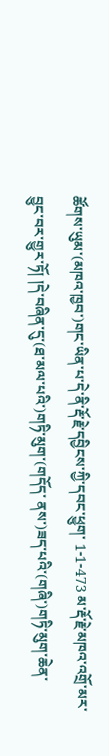ཚོགས་ཡུམ་(མཁའ་ཁྱབ་)གང་ཡིན་པ་དེ་ནི་རྡོ་རྗེ་དབྱིངས་ཀྱི་དབང་ཕྱུག་ 1-1-473 མ་རྡོ་རྗེ་མཁའ་འགྲོ་མར་བྱུང་བར་གྱུར་ཏོ། །དེ་བཞིན་དུ་(ཐ་མལ་པའི་)གཏི་མུག་(གདོད་ ནས་)ཟད་པའི་(གཞི་)གཏི་མུག་ཆེན་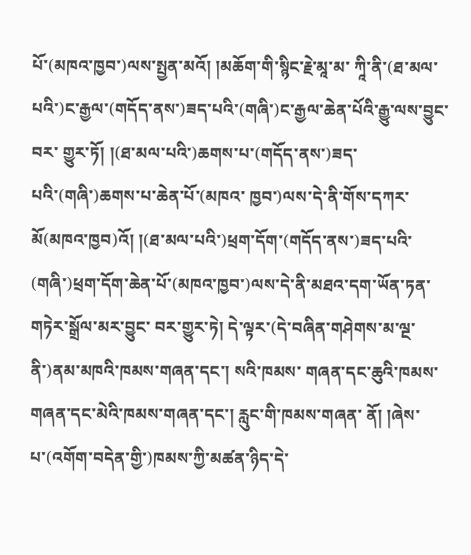པོ་(མཁའ་ཁྱབ་)ལས་སྤྱན་མའོ། །མཆོག་གི་སྙིང་རྗེ་མཱ་མ་ ཀཱི་ནི་(ཐ་མལ་པའི་)ང་རྒྱལ་(གདོད་ནས་)ཟད་པའི་(གཞི་)ང་རྒྱལ་ཆེན་པོའི་རྒྱུ་ལས་བྱུང་བར་ གྱུར་ཏོ། །(ཐ་མལ་པའི་)ཆགས་པ་(གདོད་ནས་)ཟད་པའི་(གཞི་)ཆགས་པ་ཆེན་པོ་(མཁའ་ ཁྱབ་)ལས་དེ་ནི་གོས་དཀར་མོ(མཁའ་ཁྱབ)འོ། །(ཐ་མལ་པའི་)ཕྲག་དོག་(གདོད་ནས་)ཟད་པའི་ (གཞི་)ཕྲག་དོག་ཆེན་པོ་(མཁའ་ཁྱབ་)ལས་དེ་ནི་མཐའ་དག་ཡོན་ཏན་གཏེར་སྒྲོལ་མར་བྱུང་ བར་གྱུར་ཏེ། དེ་ལྟར་(དེ་བཞིན་གཤེགས་མ་ལྔ་ནི་)ནམ་མཁའི་ཁམས་གཞན་དང་། སའི་ཁམས་ གཞན་དང་ཆུའི་ཁམས་གཞན་དང་མེའི་ཁམས་གཞན་དང་། རླུང་གི་ཁམས་གཞན་ ནོ། །ཞེས་པ་(འགོག་བདེན་གྱི་)ཁམས་ཀྱི་མཚན་ཉིད་དེ་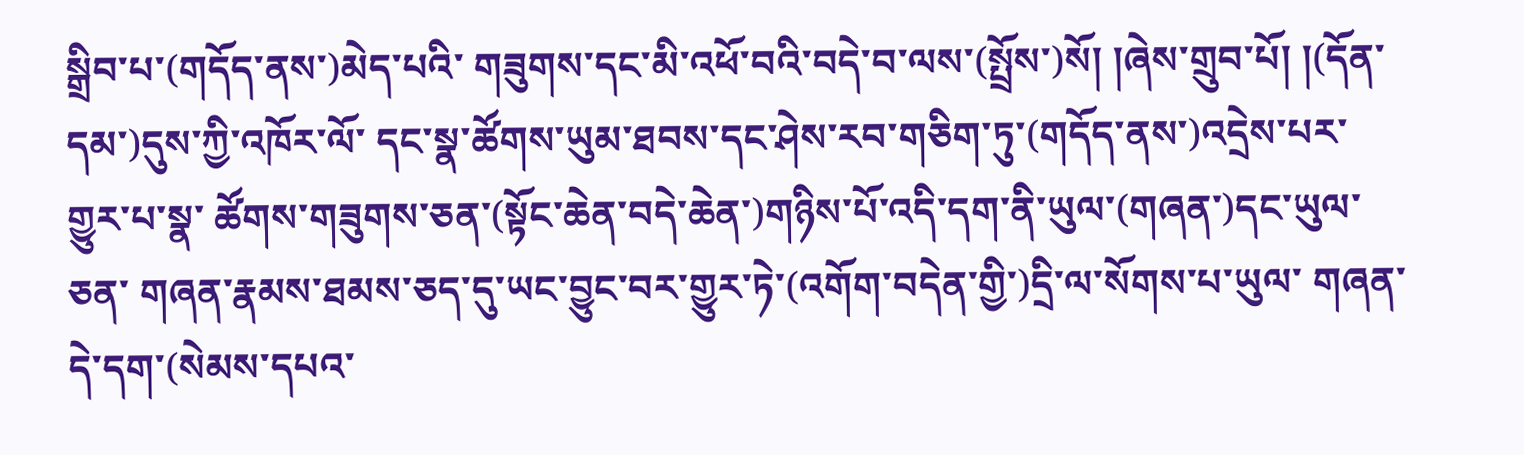སྒྲིབ་པ་(གདོད་ནས་)མེད་པའི་ གཟུགས་དང་མི་འཕོ་བའི་བདེ་བ་ལས་(སྤྲོས་)སོ། །ཞེས་གྲུབ་པོ། །(དོན་དམ་)དུས་ཀྱི་འཁོར་ལོ་ དང་སྣ་ཚོགས་ཡུམ་ཐབས་དང་ཤེས་རབ་གཅིག་ཏུ་(གདོད་ནས་)འདྲེས་པར་གྱུར་པ་སྣ་ ཚོགས་གཟུགས་ཅན་(སྟོང་ཆེན་བདེ་ཆེན་)གཉིས་པོ་འདི་དག་ནི་ཡུལ་(གཞན་)དང་ཡུལ་ཅན་ གཞན་རྣམས་ཐམས་ཅད་དུ་ཡང་བྱུང་བར་གྱུར་ཏེ་(འགོག་བདེན་གྱི་)དྲི་ལ་སོགས་པ་ཡུལ་ གཞན་དེ་དག་(སེམས་དཔའ་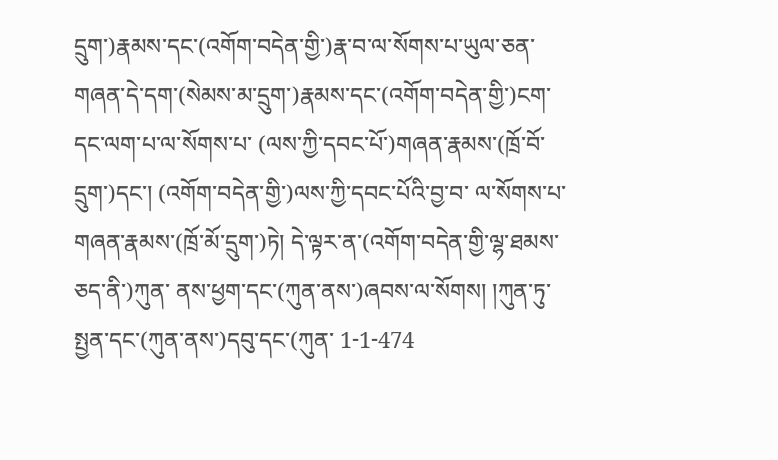དྲུག་)རྣམས་དང་(འགོག་བདེན་གྱི་)རྣ་བ་ལ་སོགས་པ་ཡུལ་ཅན་ གཞན་དེ་དག་(སེམས་མ་དྲུག་)རྣམས་དང་(འགོག་བདེན་གྱི་)ངག་དང་ལག་པ་ལ་སོགས་པ་ (ལས་ཀྱི་དབང་པོ་)གཞན་རྣམས་(ཁྲོ་བོ་དྲུག་)དང་། (འགོག་བདེན་གྱི་)ལས་ཀྱི་དབང་པོའི་བྱ་བ་ ལ་སོགས་པ་གཞན་རྣམས་(ཁྲོ་མོ་དྲུག་)ཏེ། དེ་ལྟར་ན་(འགོག་བདེན་གྱི་ལྷ་ཐམས་ཅད་ནི་)ཀུན་ ནས་ཕྱག་དང་(ཀུན་ནས་)ཞབས་ལ་སོགས། །ཀུན་ཏུ་སྤྱན་དང་(ཀུན་ནས་)དབུ་དང་(ཀུན་ 1-1-474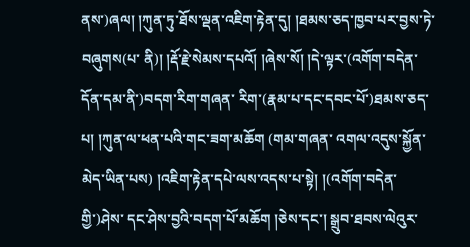ནས་)ཞལ། །ཀུན་ཏུ་ཐོས་ལྡན་འཇིག་རྟེན་དུ། །ཐམས་ཅད་ཁྱབ་པར་བྱས་ཏེ་བཞུགས(པ་ ནི)། །རྡོ་རྗེ་སེམས་དཔའོ། །ཞེས་སོ། །དེ་ལྟར་(འགོག་བདེན་དོན་དམ་ནི་)བདག་རིག་གཞན་ རིག་(རྣམ་པ་དང་དབང་པོ་)ཐམས་ཅད་པ། །ཀུན་ལ་ཕན་པའི་གང་ཟག་མཆོག (གམ་གཞན་ འགལ་འདུས་སྐྱོན་མེད་ཡིན་པས) །འཇིག་རྟེན་དཔེ་ལས་འདས་པ་སྟེ། །(འགོག་བདེན་གྱི་)ཤེས་ དང་ཤེས་བྱའི་བདག་པོ་མཆོག །ཅེས་དང་། སྒྲུབ་ཐབས་ལེའུར་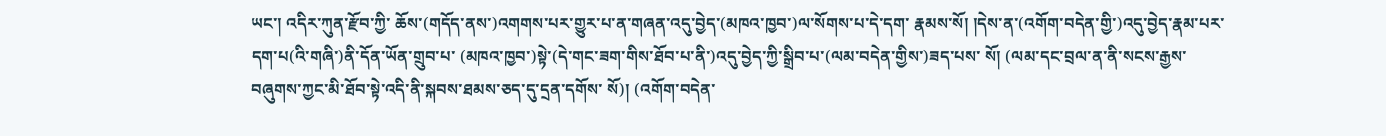ཡང་། འདིར་ཀུན་རྫོབ་ཀྱི་ ཆོས་(གདོད་ནས་)འགགས་པར་གྱུར་པ་ན་གཞན་འདུ་བྱེད་(མཁའ་ཁྱབ་)ལ་སོགས་པ་དེ་དག་ རྣམས་སོ། །དེས་ན་(འགོག་བདེན་གྱི་)འདུ་བྱེད་རྣམ་པར་དག་པ(འི་གཞི་)ནི་དོན་ཡོན་གྲུབ་པ་ (མཁའ་ཁྱབ་)སྟེ་(དེ་གང་ཟག་གིས་ཐོབ་པ་ནི་)འདུ་བྱེད་ཀྱི་སྒྲིབ་པ་(ལམ་བདེན་གྱིས་)ཟད་པས་ སོ། (ལམ་དང་བྲལ་ན་ནི་སངས་རྒྱས་བཞུགས་ཀྱང་མི་ཐོབ་སྟེ་འདི་ནི་སྐབས་ཐམས་ཅད་དུ་དྲན་དགོས་ སོ)། (འགོག་བདེན་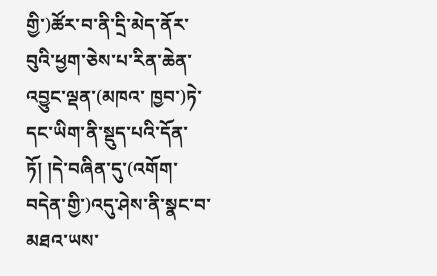གྱི་)ཚོར་བ་ནི་དྲི་མེད་ནོར་བུའི་ཕྱག་ཅེས་པ་རིན་ཆེན་འབྱུང་ལྡན་(མཁའ་ ཁྱབ་)ཏེ་དང་ཡིག་ནི་སྡུད་པའི་དོན་ཏོ། །དེ་བཞིན་དུ་(འགོག་བདེན་གྱི་)འདུ་ཤེས་ནི་སྣང་བ་ མཐའ་ཡས་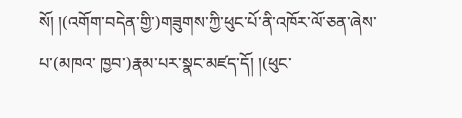སོ། །(འགོག་བདེན་གྱི་)གཟུགས་ཀྱི་ཕུང་པོ་ནི་འཁོར་ལོ་ཅན་ཞེས་པ་(མཁའ་ ཁྱབ་)རྣམ་པར་སྣང་མཛད་དོ། །(ཕུང་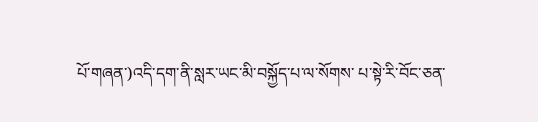པོ་གཞན་)འདི་དག་ནི་སླར་ཡང་མི་བསྐྱོད་པ་ལ་སོགས་ པ་སྟེ་རི་བོང་ཅན་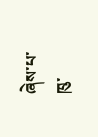ཞེས་པ་ཁུ་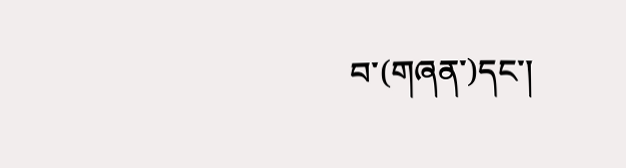བ་(གཞན་)དང་།